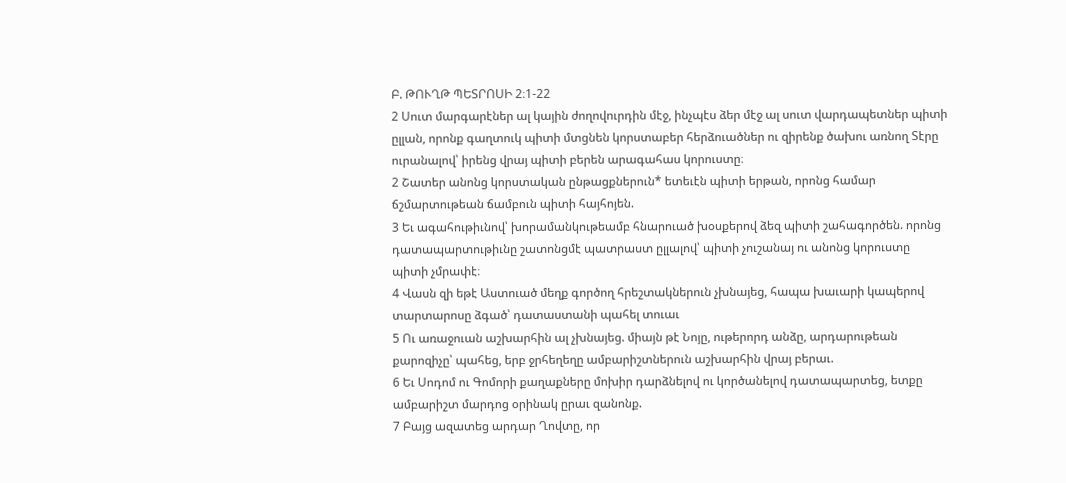Բ. ԹՈՒՂԹ ՊԵՏՐՈՍԻ 2։1-22
2 Սուտ մարգարէներ ալ կային ժողովուրդին մէջ, ինչպէս ձեր մէջ ալ սուտ վարդապետներ պիտի ըլլան, որոնք գաղտուկ պիտի մտցնեն կորստաբեր հերձուածներ ու զիրենք ծախու առնող Տէրը ուրանալով՝ իրենց վրայ պիտի բերեն արագահաս կորուստը։
2 Շատեր անոնց կորստական ընթացքներուն* ետեւէն պիտի երթան, որոնց համար ճշմարտութեան ճամբուն պիտի հայհոյեն.
3 Եւ ագահութիւնով՝ խորամանկութեամբ հնարուած խօսքերով ձեզ պիտի շահագործեն. որոնց դատապարտութիւնը շատոնցմէ պատրաստ ըլլալով՝ պիտի չուշանայ ու անոնց կորուստը պիտի չմրափէ։
4 Վասն զի եթէ Աստուած մեղք գործող հրեշտակներուն չխնայեց, հապա խաւարի կապերով տարտարոսը ձգած՝ դատաստանի պահել տուաւ
5 Ու առաջուան աշխարհին ալ չխնայեց. միայն թէ Նոյը, ութերորդ անձը, արդարութեան քարոզիչը՝ պահեց, երբ ջրհեղեղը ամբարիշտներուն աշխարհին վրայ բերաւ.
6 Եւ Սոդոմ ու Գոմորի քաղաքները մոխիր դարձնելով ու կործանելով դատապարտեց, ետքը ամբարիշտ մարդոց օրինակ ըրաւ զանոնք.
7 Բայց ազատեց արդար Ղովտը, որ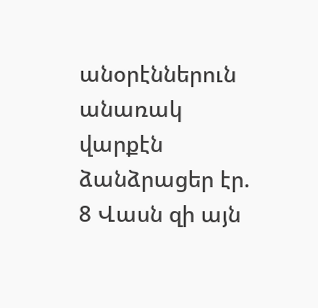անօրէններուն անառակ վարքէն ձանձրացեր էր.
8 Վասն զի այն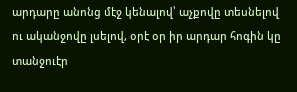արդարը անոնց մէջ կենալով՝ աչքովը տեսնելով ու ականջովը լսելով, օրէ օր իր արդար հոգին կը տանջուէր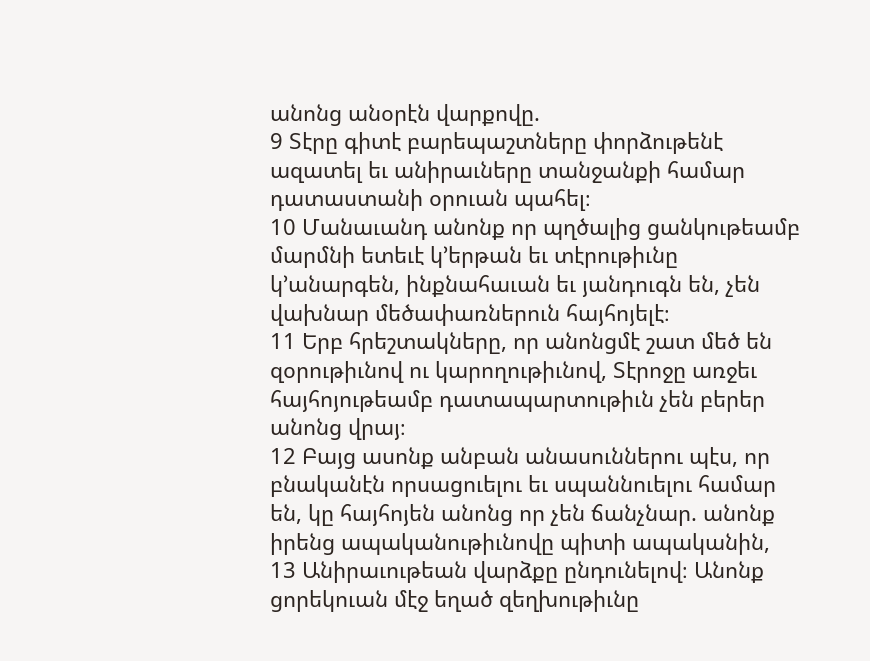անոնց անօրէն վարքովը.
9 Տէրը գիտէ բարեպաշտները փորձութենէ ազատել եւ անիրաւները տանջանքի համար դատաստանի օրուան պահել։
10 Մանաւանդ անոնք որ պղծալից ցանկութեամբ մարմնի ետեւէ կ’երթան եւ տէրութիւնը կ’անարգեն, ինքնահաւան եւ յանդուգն են, չեն վախնար մեծափառներուն հայհոյելէ։
11 Երբ հրեշտակները, որ անոնցմէ շատ մեծ են զօրութիւնով ու կարողութիւնով, Տէրոջը առջեւ հայհոյութեամբ դատապարտութիւն չեն բերեր անոնց վրայ։
12 Բայց ասոնք անբան անասուններու պէս, որ բնականէն որսացուելու եւ սպաննուելու համար են, կը հայհոյեն անոնց որ չեն ճանչնար. անոնք իրենց ապականութիւնովը պիտի ապականին,
13 Անիրաւութեան վարձքը ընդունելով։ Անոնք ցորեկուան մէջ եղած զեղխութիւնը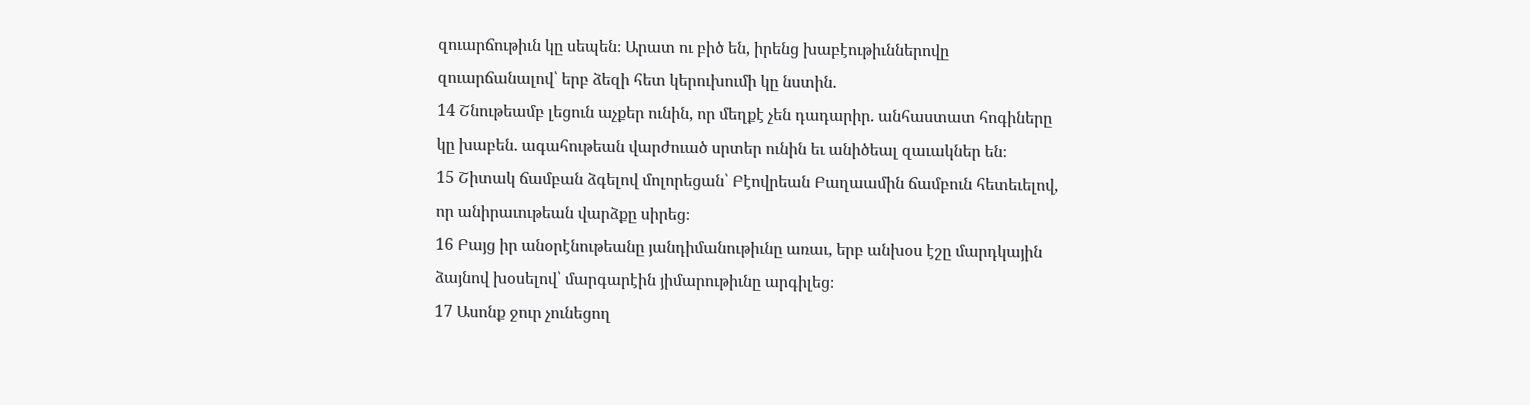զուարճութիւն կը սեպեն։ Արատ ու բիծ են, իրենց խաբէութիւններովը զուարճանալով՝ երբ ձեզի հետ կերուխումի կը նստին.
14 Շնութեամբ լեցուն աչքեր ունին, որ մեղքէ չեն դադարիր. անհաստատ հոգիները կը խաբեն. ագահութեան վարժուած սրտեր ունին եւ անիծեալ զաւակներ են։
15 Շիտակ ճամբան ձգելով մոլորեցան՝ Բէովրեան Բաղաամին ճամբուն հետեւելով, որ անիրաւութեան վարձքը սիրեց։
16 Բայց իր անօրէնութեանը յանդիմանութիւնը առաւ, երբ անխօս էշը մարդկային ձայնով խօսելով՝ մարգարէին յիմարութիւնը արգիլեց։
17 Ասոնք ջուր չունեցող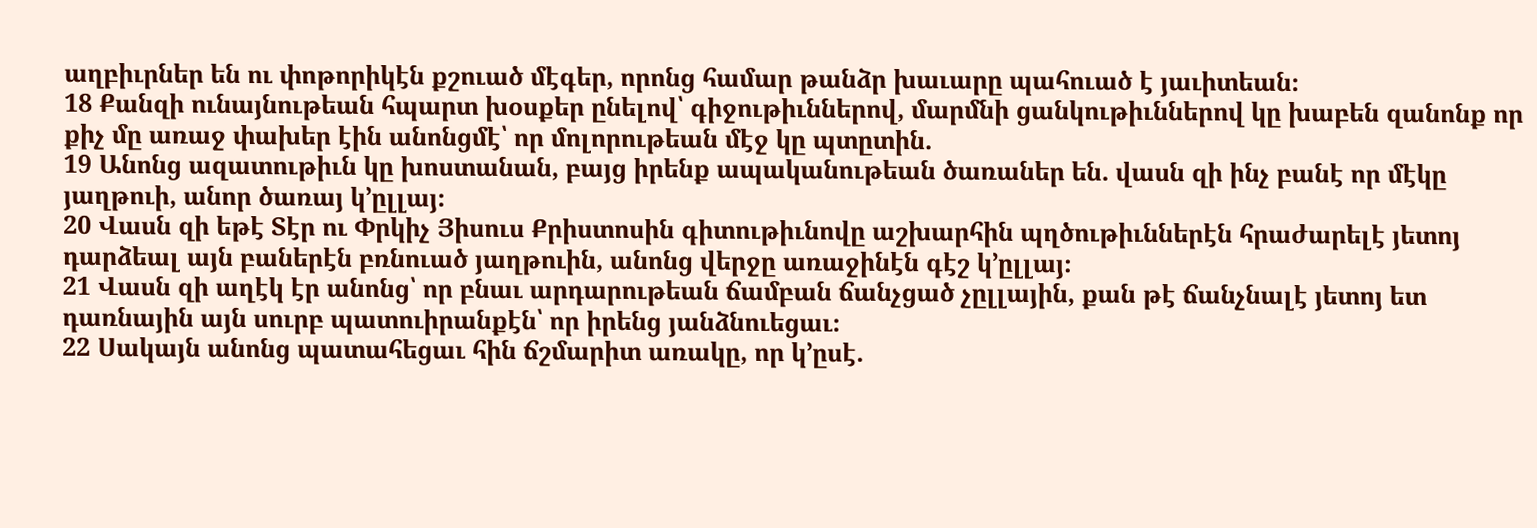աղբիւրներ են ու փոթորիկէն քշուած մէգեր, որոնց համար թանձր խաւարը պահուած է յաւիտեան։
18 Քանզի ունայնութեան հպարտ խօսքեր ընելով՝ գիջութիւններով, մարմնի ցանկութիւններով կը խաբեն զանոնք որ քիչ մը առաջ փախեր էին անոնցմէ՝ որ մոլորութեան մէջ կը պտըտին.
19 Անոնց ազատութիւն կը խոստանան, բայց իրենք ապականութեան ծառաներ են. վասն զի ինչ բանէ որ մէկը յաղթուի, անոր ծառայ կ’ըլլայ։
20 Վասն զի եթէ Տէր ու Փրկիչ Յիսուս Քրիստոսին գիտութիւնովը աշխարհին պղծութիւններէն հրաժարելէ յետոյ դարձեալ այն բաներէն բռնուած յաղթուին, անոնց վերջը առաջինէն գէշ կ’ըլլայ։
21 Վասն զի աղէկ էր անոնց՝ որ բնաւ արդարութեան ճամբան ճանչցած չըլլային, քան թէ ճանչնալէ յետոյ ետ դառնային այն սուրբ պատուիրանքէն՝ որ իրենց յանձնուեցաւ։
22 Սակայն անոնց պատահեցաւ հին ճշմարիտ առակը, որ կ’ըսէ.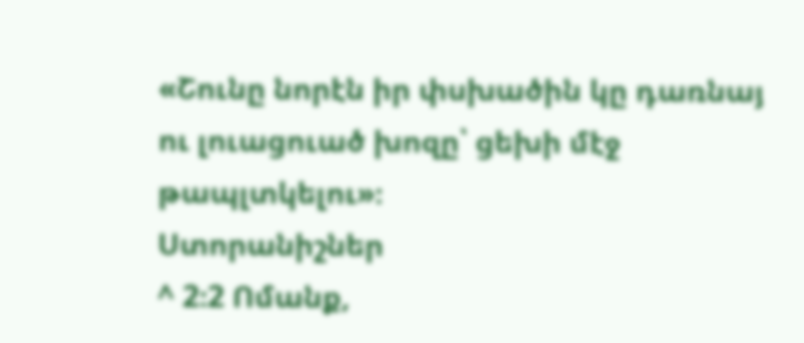«Շունը նորէն իր փսխածին կը դառնայ ու լուացուած խոզը՝ ցեխի մէջ թապլտկելու»։
Ստորանիշներ
^ 2։2 Ոմանք,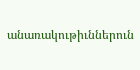անառակութիւններուն